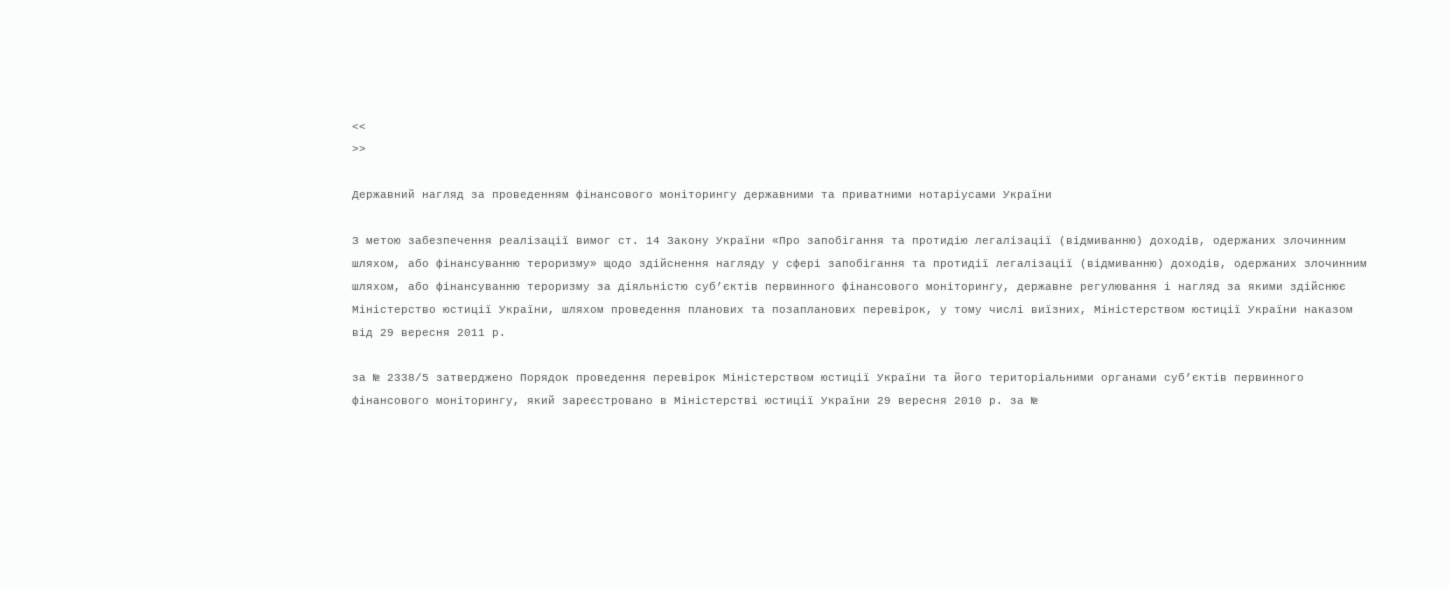<<
>>

Державний нагляд за проведенням фінансового моніторингу державними та приватними нотаріусами України

З метою забезпечення реалізації вимог ст. 14 Закону України «Про запобігання та протидію легалізації (відмиванню) доходів, одержаних злочинним шляхом, або фінансуванню тероризму» щодо здійснення нагляду у сфері запобігання та протидії легалізації (відмиванню) доходів, одержаних злочинним шляхом, або фінансуванню тероризму за діяльністю суб’єктів первинного фінансового моніторингу, державне регулювання і нагляд за якими здійснює Міністерство юстиції України, шляхом проведення планових та позапланових перевірок, у тому числі виїзних, Міністерством юстиції України наказом від 29 вересня 2011 р.

за № 2338/5 затверджено Порядок проведення перевірок Міністерством юстиції України та його територіальними органами суб’єктів первинного фінансового моніторингу, який зареєстровано в Міністерстві юстиції України 29 вересня 2010 р. за №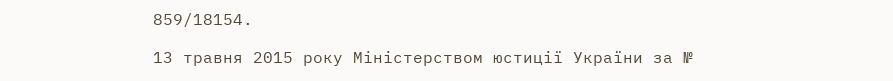859/18154.

13 травня 2015 року Міністерством юстиції України за №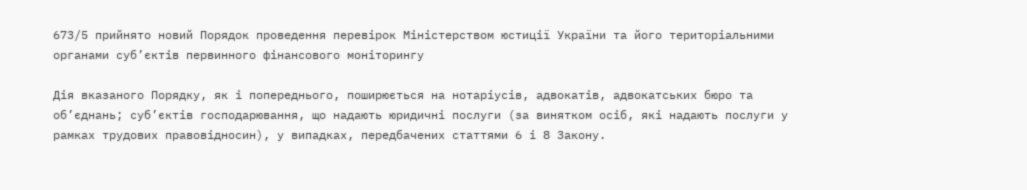673/5 прийнято новий Порядок проведення перевірок Міністерством юстиції України та його територіальними органами суб’єктів первинного фінансового моніторингу

Дія вказаного Порядку, як і попереднього, поширюється на нотаріусів, адвокатів, адвокатських бюро та об’єднань; суб’єктів господарювання, що надають юридичні послуги (за винятком осіб, які надають послуги у рамках трудових правовідносин), у випадках, передбачених статтями 6 і 8 Закону.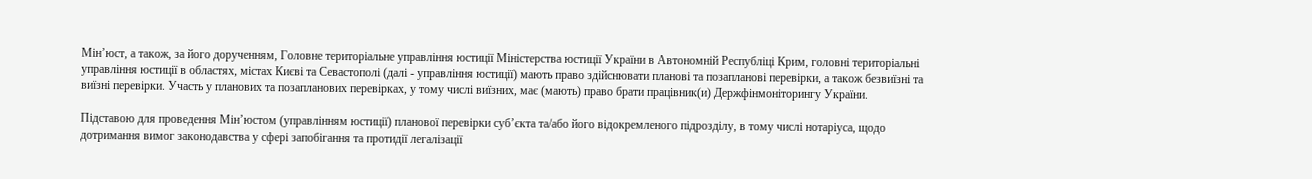Мін’юст, а також, за його дорученням, Головне територіальне управління юстиції Міністерства юстиції України в Автономній Республіці Крим, головні територіальні управління юстиції в областях, містах Києві та Севастополі (далі - управління юстиції) мають право здійснювати планові та позапланові перевірки, а також безвиїзні та виїзні перевірки. Участь у планових та позапланових перевірках, у тому числі виїзних, має (мають) право брати працівник(и) Держфінмоніторингу України.

Підставою для проведення Мін’юстом (управлінням юстиції) планової перевірки суб’єкта та/або його відокремленого підрозділу, в тому числі нотаріуса, щодо дотримання вимог законодавства у сфері запобігання та протидії легалізації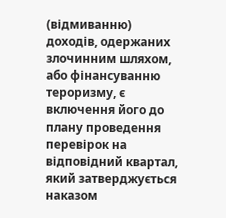(відмиванню) доходів, одержаних злочинним шляхом, або фінансуванню тероризму, є включення його до плану проведення перевірок на відповідний квартал, який затверджується наказом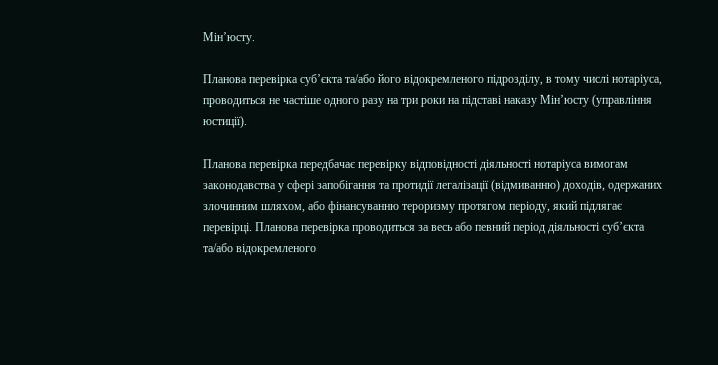Мін’юсту.

Планова перевірка суб’єкта та/або його відокремленого підрозділу, в тому числі нотаріуса, проводиться не частіше одного разу на три роки на підставі наказу Мін’юсту (управління юстиції).

Планова перевірка передбачає перевірку відповідності діяльності нотаріуса вимогам законодавства у сфері запобігання та протидії легалізації (відмиванню) доходів, одержаних злочинним шляхом, або фінансуванню тероризму протягом періоду, який підлягає перевірці. Планова перевірка проводиться за весь або певний період діяльності суб’єкта та/або відокремленого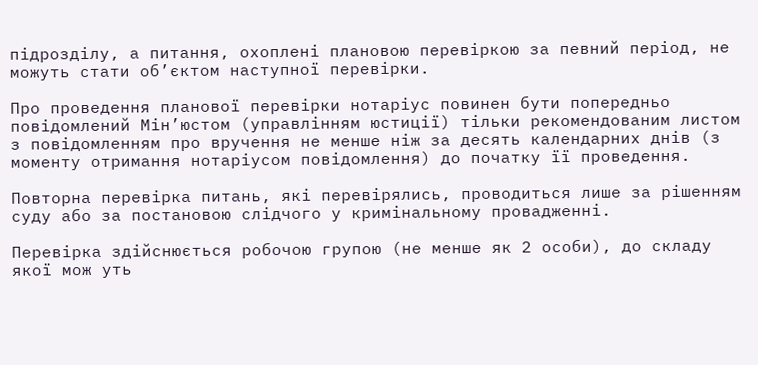підрозділу, а питання, охоплені плановою перевіркою за певний період, не можуть стати об’єктом наступної перевірки.

Про проведення планової перевірки нотаріус повинен бути попередньо повідомлений Мін’юстом (управлінням юстиції) тільки рекомендованим листом з повідомленням про вручення не менше ніж за десять календарних днів (з моменту отримання нотаріусом повідомлення) до початку її проведення.

Повторна перевірка питань, які перевірялись, проводиться лише за рішенням суду або за постановою слідчого у кримінальному провадженні.

Перевірка здійснюється робочою групою (не менше як 2 особи), до складу якої мож уть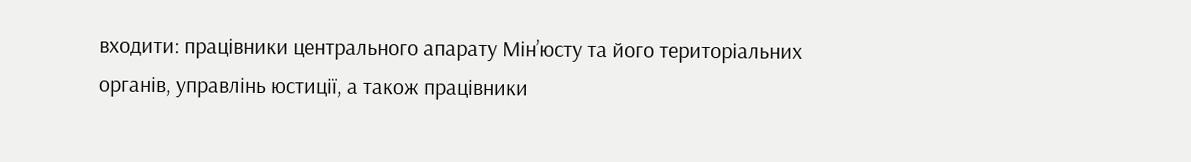входити: працівники центрального апарату Мін’юсту та його територіальних органів, управлінь юстиції, а також працівники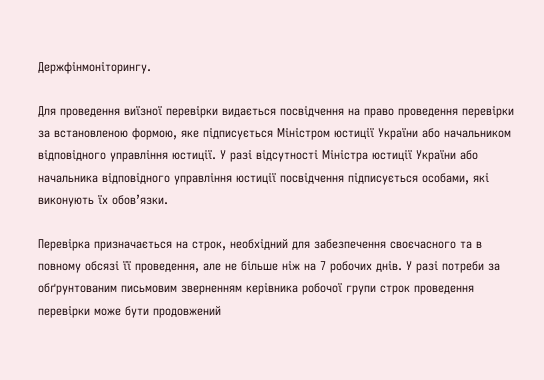Держфінмоніторингу.

Для проведення виїзної перевірки видається посвідчення на право проведення перевірки за встановленою формою, яке підписується Міністром юстиції України або начальником відповідного управління юстиції. У разі відсутності Міністра юстиції України або начальника відповідного управління юстиції посвідчення підписується особами, які виконують їх обов’язки.

Перевірка призначається на строк, необхідний для забезпечення своєчасного та в повному обсязі її проведення, але не більше ніж на 7 робочих днів. У разі потреби за обґрунтованим письмовим зверненням керівника робочої групи строк проведення перевірки може бути продовжений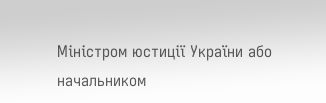Міністром юстиції України або начальником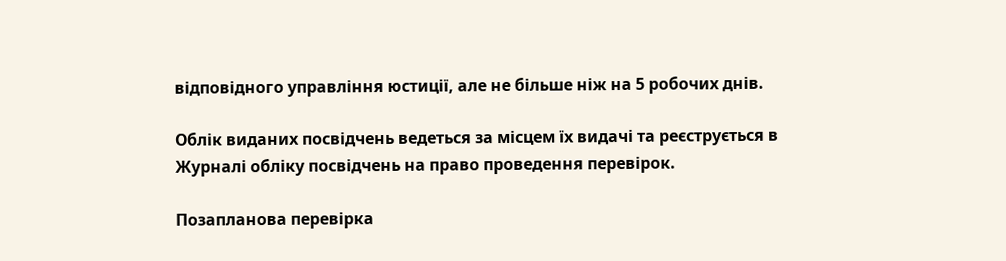відповідного управління юстиції, але не більше ніж на 5 робочих днів.

Облік виданих посвідчень ведеться за місцем їх видачі та реєструється в Журналі обліку посвідчень на право проведення перевірок.

Позапланова перевірка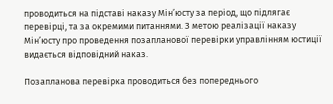проводиться на підставі наказу Мін’юсту за період, що підлягає перевірці, та за окремими питаннями. З метою реалізації наказу Мін’юсту про проведення позапланової перевірки управлінням юстиції видається відповідний наказ.

Позапланова перевірка проводиться без попереднього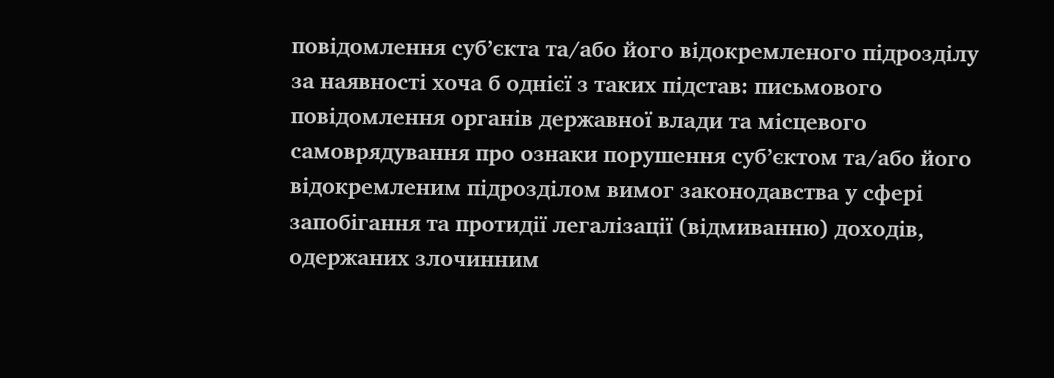повідомлення суб’єкта та/або його відокремленого підрозділу за наявності хоча б однієї з таких підстав: письмового повідомлення органів державної влади та місцевого самоврядування про ознаки порушення суб’єктом та/або його відокремленим підрозділом вимог законодавства у сфері запобігання та протидії легалізації (відмиванню) доходів, одержаних злочинним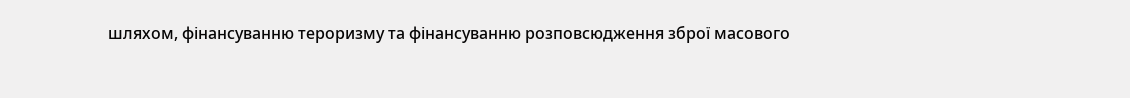шляхом, фінансуванню тероризму та фінансуванню розповсюдження зброї масового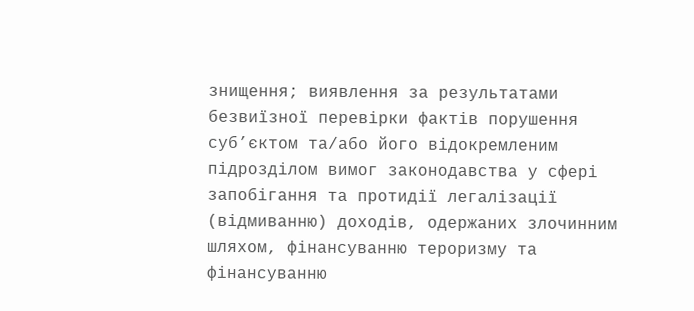знищення; виявлення за результатами безвиїзної перевірки фактів порушення суб’єктом та/або його відокремленим підрозділом вимог законодавства у сфері запобігання та протидії легалізації (відмиванню) доходів, одержаних злочинним шляхом, фінансуванню тероризму та фінансуванню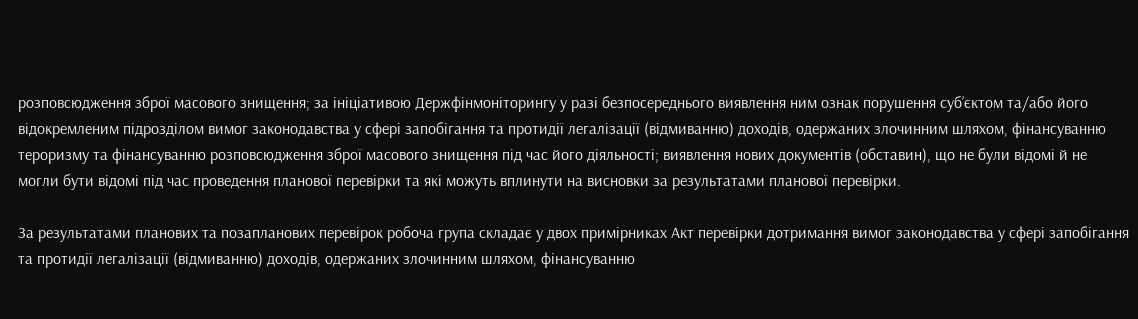розповсюдження зброї масового знищення; за ініціативою Держфінмоніторингу у разі безпосереднього виявлення ним ознак порушення суб’єктом та/або його відокремленим підрозділом вимог законодавства у сфері запобігання та протидії легалізації (відмиванню) доходів, одержаних злочинним шляхом, фінансуванню тероризму та фінансуванню розповсюдження зброї масового знищення під час його діяльності; виявлення нових документів (обставин), що не були відомі й не могли бути відомі під час проведення планової перевірки та які можуть вплинути на висновки за результатами планової перевірки.

За результатами планових та позапланових перевірок робоча група складає у двох примірниках Акт перевірки дотримання вимог законодавства у сфері запобігання та протидії легалізації (відмиванню) доходів, одержаних злочинним шляхом, фінансуванню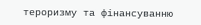тероризму та фінансуванню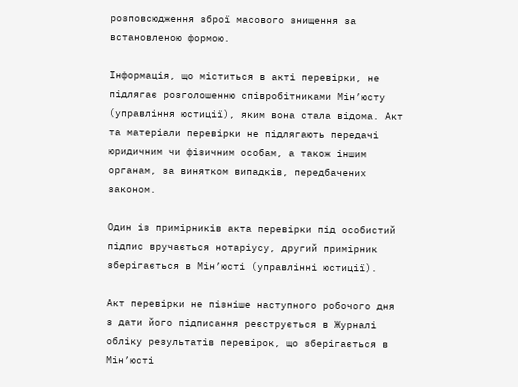розповсюдження зброї масового знищення за встановленою формою.

Інформація, що міститься в акті перевірки, не підлягає розголошенню співробітниками Мін’юсту (управління юстиції), яким вона стала відома. Акт та матеріали перевірки не підлягають передачі юридичним чи фізичним особам, а також іншим органам, за винятком випадків, передбачених законом.

Один із примірників акта перевірки під особистий підпис вручається нотаріусу, другий примірник зберігається в Мін’юсті (управлінні юстиції).

Акт перевірки не пізніше наступного робочого дня з дати його підписання реєструється в Журналі обліку результатів перевірок, що зберігається в Мін’юсті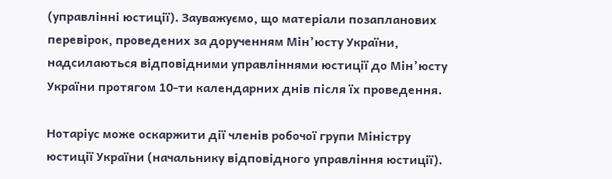(управлінні юстиції). Зауважуємо, що матеріали позапланових перевірок, проведених за дорученням Мін’юсту України, надсилаються відповідними управліннями юстиції до Мін’юсту України протягом 10-ти календарних днів після їх проведення.

Нотаріус може оскаржити дії членів робочої групи Міністру юстиції України (начальнику відповідного управління юстиції).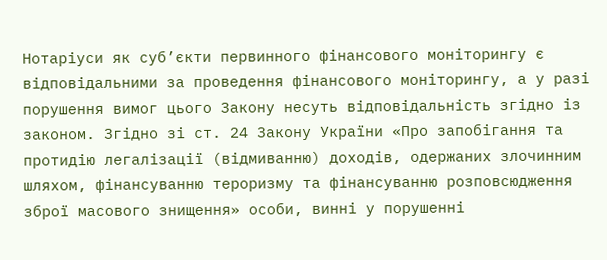Нотаріуси як суб’єкти первинного фінансового моніторингу є відповідальними за проведення фінансового моніторингу, а у разі порушення вимог цього Закону несуть відповідальність згідно із законом. Згідно зі ст. 24 Закону України «Про запобігання та протидію легалізації (відмиванню) доходів, одержаних злочинним шляхом, фінансуванню тероризму та фінансуванню розповсюдження зброї масового знищення» особи, винні у порушенні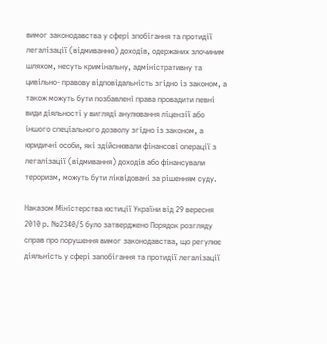вимог законодавства у сфері зпобігання та протидії легалізації (відмиванню) доходів, одержаних злочиним шляхом, несуть кримінальну, адміністративну та цивільно- правову відповідальність згідно із законом, а також можуть бути позбавлені права провадити певні види діяльності у вигляді анулювання ліцензії або іншого спеціального дозволу згідно із законом, а юридичні особи, які здійснювали фінансові операції з легалізації (відмивання) доходів або фінансували тероризм, можуть бути ліквідовані за рішенням суду.

Наказом Міністерства юстиції України від 29 вересня 2010 р. №2340/5 було затверджено Порядок розгляду справ про порушення вимог законодавства, що регулює діяльність у сфері запобігання та протидії легалізації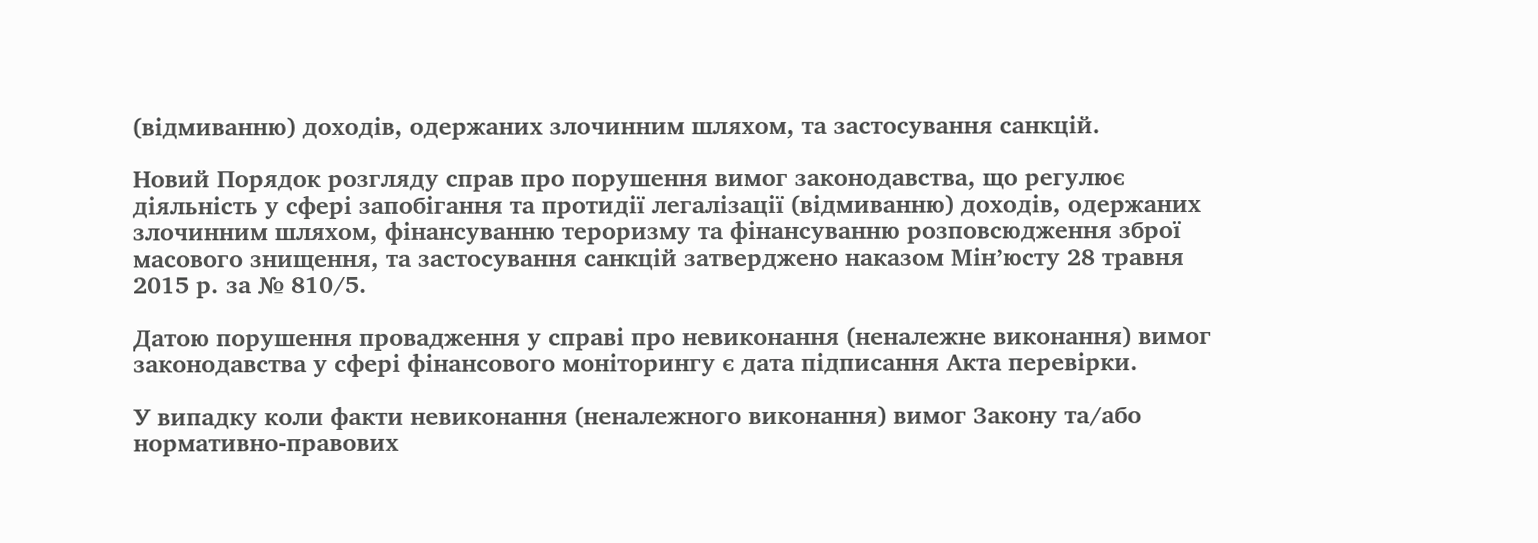(відмиванню) доходів, одержаних злочинним шляхом, та застосування санкцій.

Новий Порядок розгляду справ про порушення вимог законодавства, що регулює діяльність у сфері запобігання та протидії легалізації (відмиванню) доходів, одержаних злочинним шляхом, фінансуванню тероризму та фінансуванню розповсюдження зброї масового знищення, та застосування санкцій затверджено наказом Мін’юсту 28 травня 2015 р. за № 810/5.

Датою порушення провадження у справі про невиконання (неналежне виконання) вимог законодавства у сфері фінансового моніторингу є дата підписання Акта перевірки.

У випадку коли факти невиконання (неналежного виконання) вимог Закону та/або нормативно-правових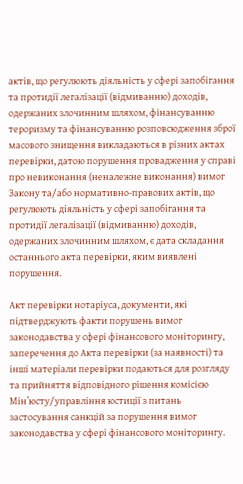актів, що регулюють діяльність у сфері запобігання та протидії легалізації (відмиванню) доходів, одержаних злочинним шляхом, фінансуванню тероризму та фінансуванню розповсюдження зброї масового знищення викладаються в різних актах перевірки, датою порушення провадження у справі про невиконання (неналежне виконання) вимог Закону та/або нормативно-правових актів, що регулюють діяльність у сфері запобігання та протидії легалізації (відмиванню) доходів, одержаних злочинним шляхом, є дата складання останнього акта перевірки, яким виявлені порушення.

Акт перевірки нотаріуса, документи, які підтверджують факти порушень вимог законодавства у сфері фінансового моніторингу, заперечення до Акта перевірки (за наявності) та інші матеріали перевірки подаються для розгляду та прийняття відповідного рішення комісією Мін’юсту/управління юстиції з питань застосування санкцій за порушення вимог законодавства у сфері фінансового моніторингу.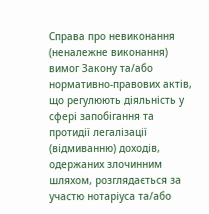Справа про невиконання (неналежне виконання) вимог Закону та/або нормативно-правових актів, що регулюють діяльність у сфері запобігання та протидії легалізації (відмиванню) доходів, одержаних злочинним шляхом, розглядається за участю нотаріуса та/або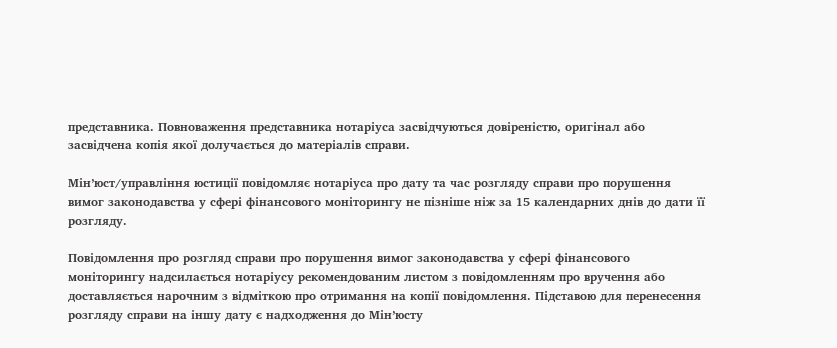представника. Повноваження представника нотаріуса засвідчуються довіреністю, оригінал або засвідчена копія якої долучається до матеріалів справи.

Мін’юст/управління юстиції повідомляє нотаріуса про дату та час розгляду справи про порушення вимог законодавства у сфері фінансового моніторингу не пізніше ніж за 15 календарних днів до дати її розгляду.

Повідомлення про розгляд справи про порушення вимог законодавства у сфері фінансового моніторингу надсилається нотаріусу рекомендованим листом з повідомленням про вручення або доставляється нарочним з відміткою про отримання на копії повідомлення. Підставою для перенесення розгляду справи на іншу дату є надходження до Мін’юсту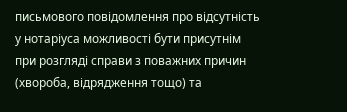письмового повідомлення про відсутність у нотаріуса можливості бути присутнім при розгляді справи з поважних причин (хвороба, відрядження тощо) та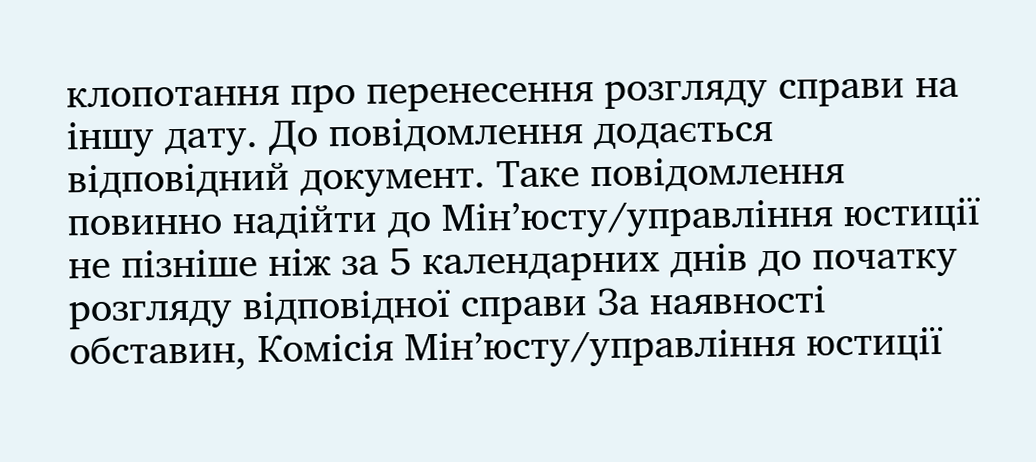клопотання про перенесення розгляду справи на іншу дату. До повідомлення додається відповідний документ. Таке повідомлення повинно надійти до Мін’юсту/управління юстиції не пізніше ніж за 5 календарних днів до початку розгляду відповідної справи За наявності обставин, Комісія Мін’юсту/управління юстиції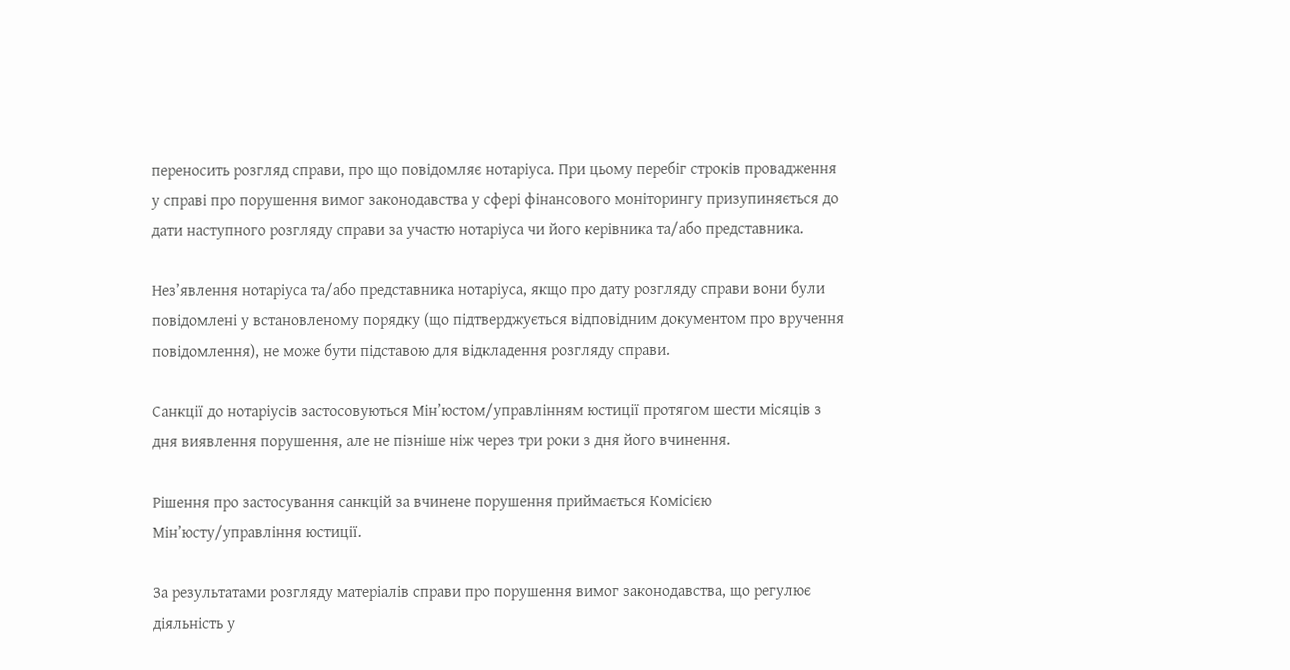переносить розгляд справи, про що повідомляє нотаріуса. При цьому перебіг строків провадження у справі про порушення вимог законодавства у сфері фінансового моніторингу призупиняється до дати наступного розгляду справи за участю нотаріуса чи його керівника та/або представника.

Нез’явлення нотаріуса та/або представника нотаріуса, якщо про дату розгляду справи вони були повідомлені у встановленому порядку (що підтверджується відповідним документом про вручення повідомлення), не може бути підставою для відкладення розгляду справи.

Санкції до нотаріусів застосовуються Мін’юстом/управлінням юстиції протягом шести місяців з дня виявлення порушення, але не пізніше ніж через три роки з дня його вчинення.

Рішення про застосування санкцій за вчинене порушення приймається Комісією Мін’юсту/управління юстиції.

За результатами розгляду матеріалів справи про порушення вимог законодавства, що регулює діяльність у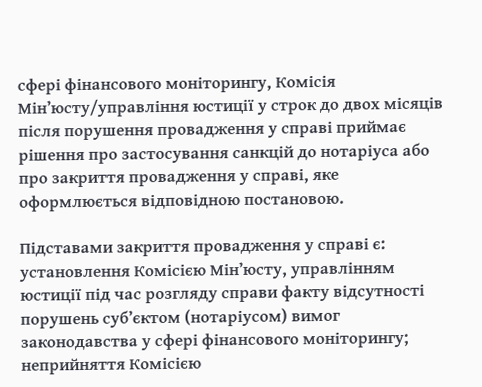сфері фінансового моніторингу, Комісія Мін’юсту/управління юстиції у строк до двох місяців після порушення провадження у справі приймає рішення про застосування санкцій до нотаріуса або про закриття провадження у справі, яке оформлюється відповідною постановою.

Підставами закриття провадження у справі є: установлення Комісією Мін’юсту, управлінням юстиції під час розгляду справи факту відсутності порушень суб’єктом (нотаріусом) вимог законодавства у сфері фінансового моніторингу; неприйняття Комісією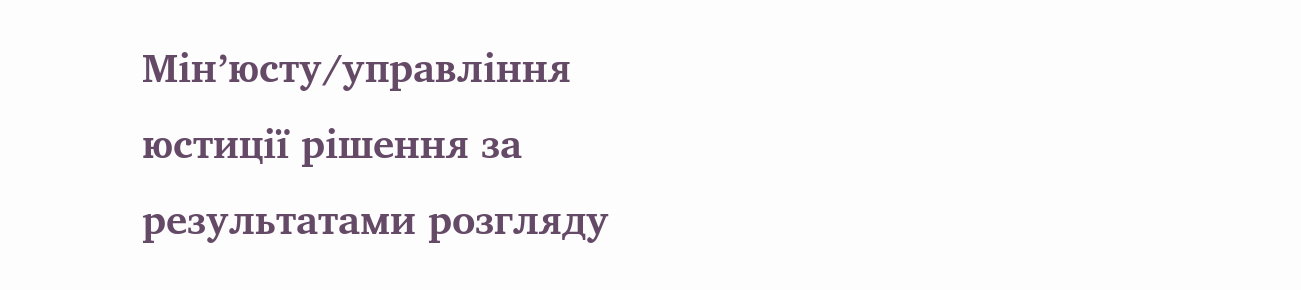Мін’юсту/управління юстиції рішення за результатами розгляду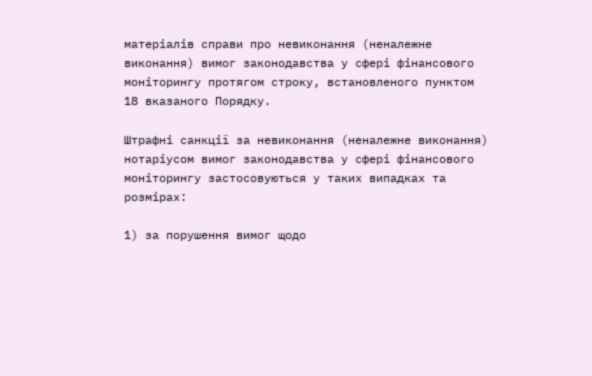матеріалів справи про невиконання (неналежне виконання) вимог законодавства у сфері фінансового моніторингу протягом строку, встановленого пунктом 18 вказаного Порядку.

Штрафні санкції за невиконання (неналежне виконання) нотаріусом вимог законодавства у сфері фінансового моніторингу застосовуються у таких випадках та розмірах:

1) за порушення вимог щодо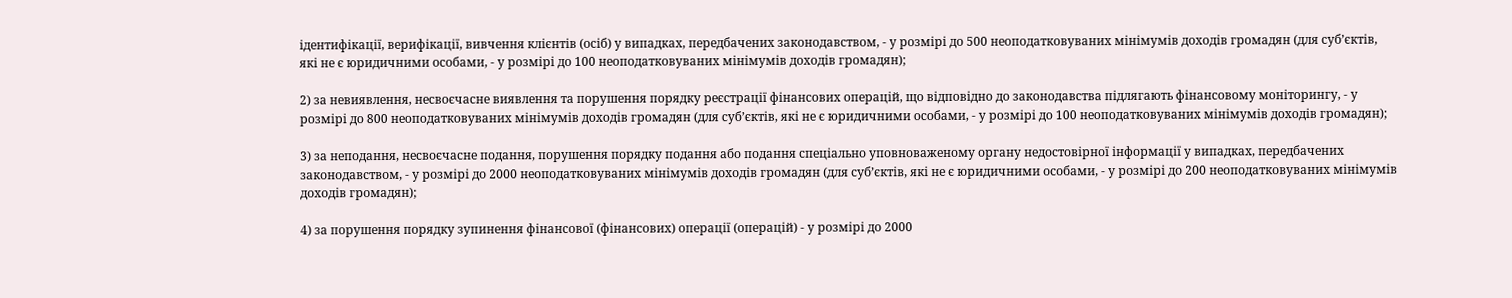ідентифікації, верифікації, вивчення клієнтів (осіб) у випадках, передбачених законодавством, - у розмірі до 500 неоподатковуваних мінімумів доходів громадян (для суб’єктів, які не є юридичними особами, - у розмірі до 100 неоподатковуваних мінімумів доходів громадян);

2) за невиявлення, несвоєчасне виявлення та порушення порядку реєстрації фінансових операцій, що відповідно до законодавства підлягають фінансовому моніторингу, - у розмірі до 800 неоподатковуваних мінімумів доходів громадян (для суб’єктів, які не є юридичними особами, - у розмірі до 100 неоподатковуваних мінімумів доходів громадян);

3) за неподання, несвоєчасне подання, порушення порядку подання або подання спеціально уповноваженому органу недостовірної інформації у випадках, передбачених законодавством, - у розмірі до 2000 неоподатковуваних мінімумів доходів громадян (для суб’єктів, які не є юридичними особами, - у розмірі до 200 неоподатковуваних мінімумів доходів громадян);

4) за порушення порядку зупинення фінансової (фінансових) операції (операцій) - у розмірі до 2000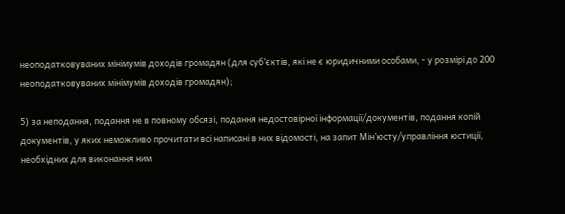неоподатковуваних мінімумів доходів громадян (для суб’єктів, які не є юридичними особами, - у розмірі до 200 неоподатковуваних мінімумів доходів громадян);

5) за неподання, подання не в повному обсязі, подання недостовірної інформації/документів, подання копій документів, у яких неможливо прочитати всі написані в них відомості, на запит Мін’юсту/управління юстиції, необхідних для виконання ним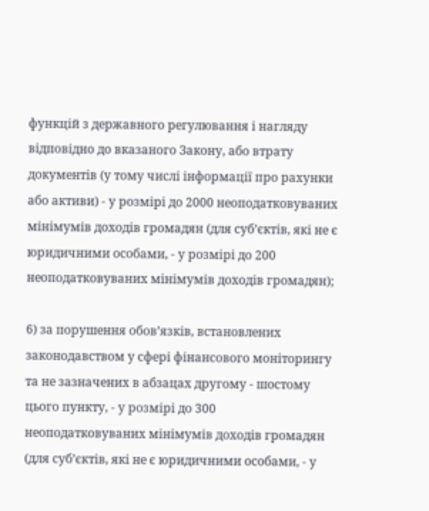функцій з державного регулювання і нагляду відповідно до вказаного Закону, або втрату документів (у тому числі інформації про рахунки або активи) - у розмірі до 2000 неоподатковуваних мінімумів доходів громадян (для суб’єктів, які не є юридичними особами, - у розмірі до 200 неоподатковуваних мінімумів доходів громадян);

6) за порушення обов’язків, встановлених законодавством у сфері фінансового моніторингу та не зазначених в абзацах другому - шостому цього пункту, - у розмірі до 300 неоподатковуваних мінімумів доходів громадян (для суб’єктів, які не є юридичними особами, - у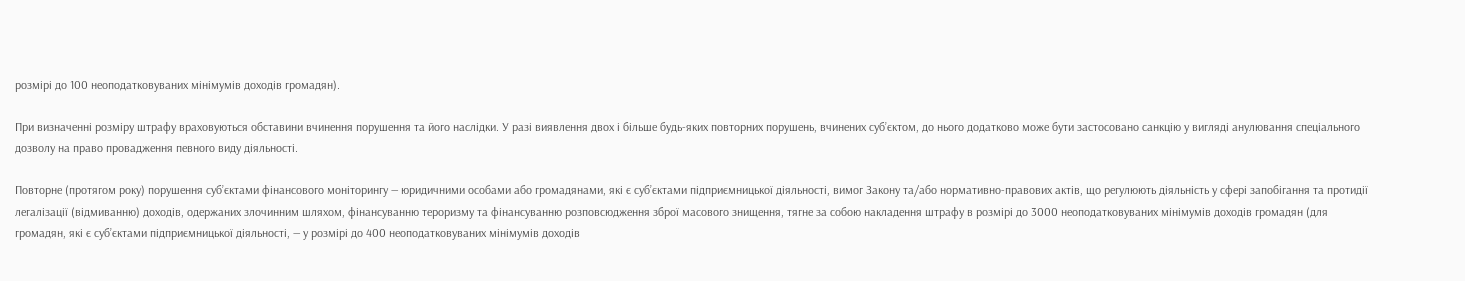розмірі до 100 неоподатковуваних мінімумів доходів громадян).

При визначенні розміру штрафу враховуються обставини вчинення порушення та його наслідки. У разі виявлення двох і більше будь-яких повторних порушень, вчинених суб’єктом, до нього додатково може бути застосовано санкцію у вигляді анулювання спеціального дозволу на право провадження певного виду діяльності.

Повторне (протягом року) порушення суб’єктами фінансового моніторингу — юридичними особами або громадянами, які є суб’єктами підприємницької діяльності, вимог Закону та/або нормативно-правових актів, що регулюють діяльність у сфері запобігання та протидії легалізації (відмиванню) доходів, одержаних злочинним шляхом, фінансуванню тероризму та фінансуванню розповсюдження зброї масового знищення, тягне за собою накладення штрафу в розмірі до 3000 неоподатковуваних мінімумів доходів громадян (для громадян, які є суб’єктами підприємницької діяльності, — у розмірі до 400 неоподатковуваних мінімумів доходів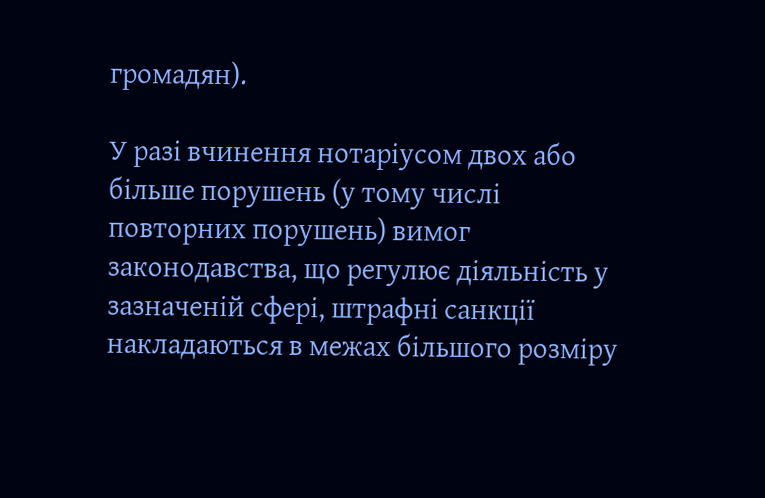громадян).

У разі вчинення нотаріусом двох або більше порушень (у тому числі повторних порушень) вимог законодавства, що регулює діяльність у зазначеній сфері, штрафні санкції накладаються в межах більшого розміру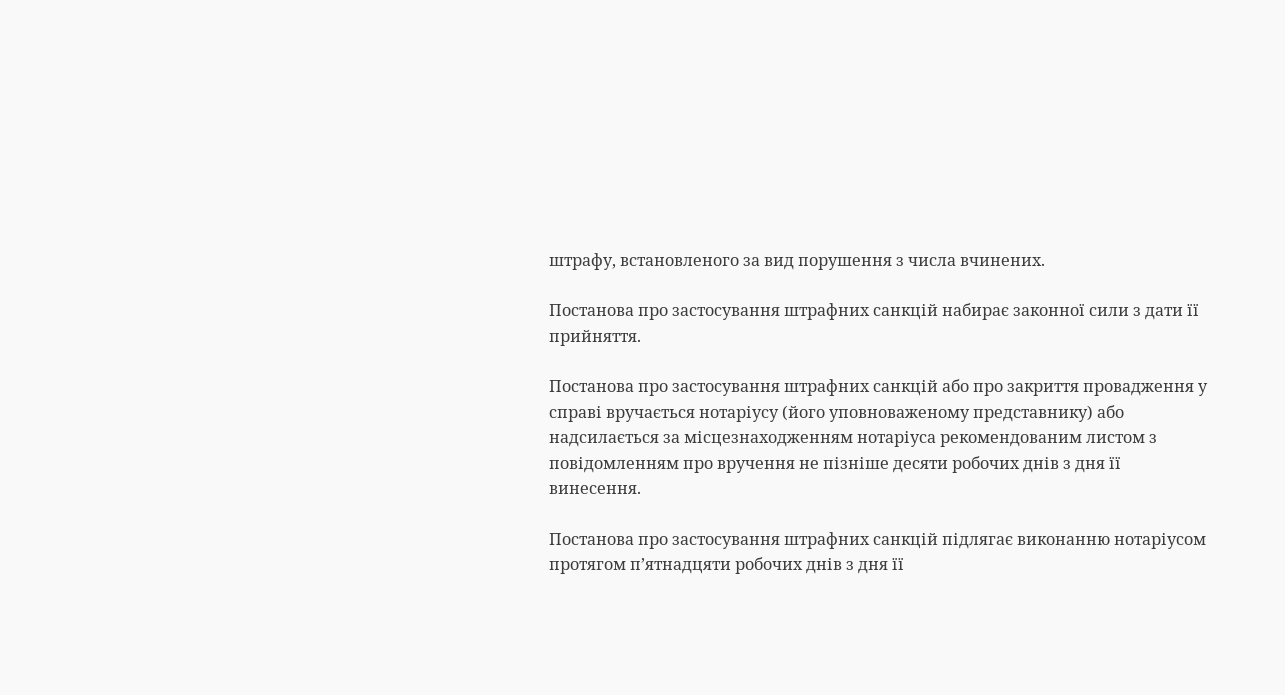штрафу, встановленого за вид порушення з числа вчинених.

Постанова про застосування штрафних санкцій набирає законної сили з дати її прийняття.

Постанова про застосування штрафних санкцій або про закриття провадження у справі вручається нотаріусу (його уповноваженому представнику) або надсилається за місцезнаходженням нотаріуса рекомендованим листом з повідомленням про вручення не пізніше десяти робочих днів з дня її винесення.

Постанова про застосування штрафних санкцій підлягає виконанню нотаріусом протягом п’ятнадцяти робочих днів з дня її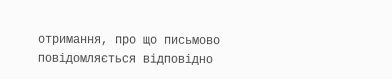отримання, про що письмово повідомляється відповідно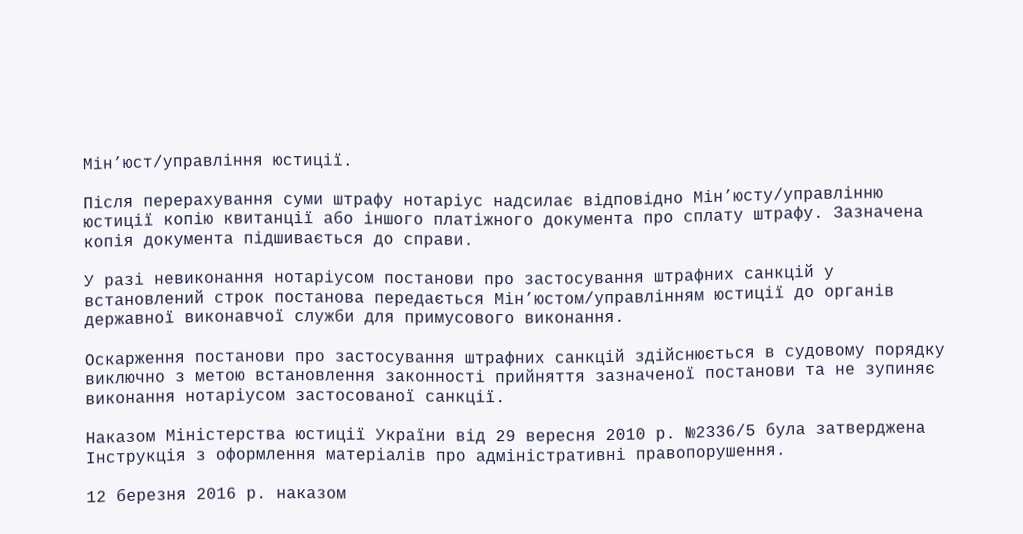Мін’юст/управління юстиції.

Після перерахування суми штрафу нотаріус надсилає відповідно Мін’юсту/управлінню юстиції копію квитанції або іншого платіжного документа про сплату штрафу. Зазначена копія документа підшивається до справи.

У разі невиконання нотаріусом постанови про застосування штрафних санкцій у встановлений строк постанова передається Мін’юстом/управлінням юстиції до органів державної виконавчої служби для примусового виконання.

Оскарження постанови про застосування штрафних санкцій здійснюється в судовому порядку виключно з метою встановлення законності прийняття зазначеної постанови та не зупиняє виконання нотаріусом застосованої санкції.

Наказом Міністерства юстиції України від 29 вересня 2010 р. №2336/5 була затверджена Інструкція з оформлення матеріалів про адміністративні правопорушення.

12 березня 2016 р. наказом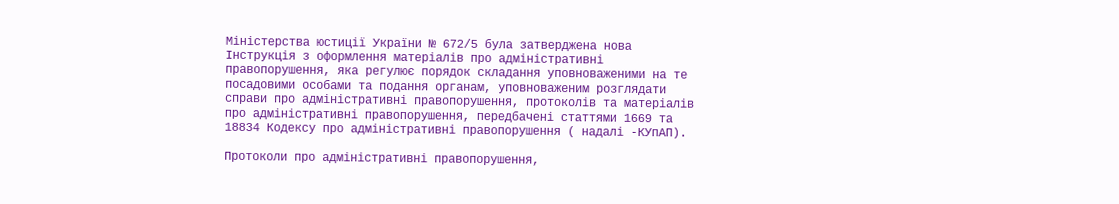Міністерства юстиції України № 672/5 була затверджена нова Інструкція з оформлення матеріалів про адміністративні правопорушення, яка регулює порядок складання уповноваженими на те посадовими особами та подання органам, уповноваженим розглядати справи про адміністративні правопорушення, протоколів та матеріалів про адміністративні правопорушення, передбачені статтями 1669 та 18834 Кодексу про адміністративні правопорушення ( надалі -КУпАП).

Протоколи про адміністративні правопорушення,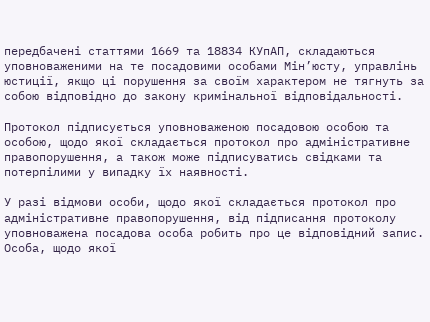передбачені статтями 1669 та 18834 КУпАП, складаються уповноваженими на те посадовими особами Мін’юсту, управлінь юстиції, якщо ці порушення за своїм характером не тягнуть за собою відповідно до закону кримінальної відповідальності.

Протокол підписується уповноваженою посадовою особою та особою, щодо якої складається протокол про адміністративне правопорушення, а також може підписуватись свідками та потерпілими у випадку їх наявності.

У разі відмови особи, щодо якої складається протокол про адміністративне правопорушення, від підписання протоколу уповноважена посадова особа робить про це відповідний запис. Особа, щодо якої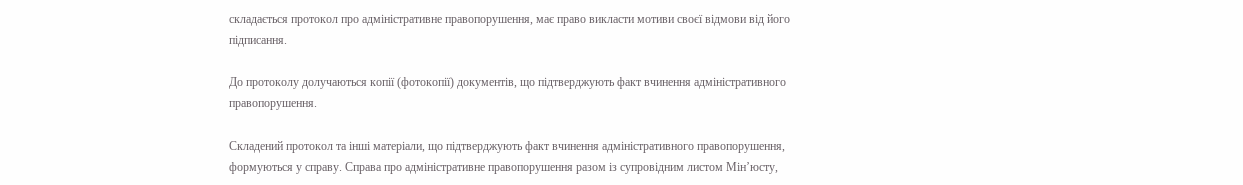складається протокол про адміністративне правопорушення, має право викласти мотиви своєї відмови від його підписання.

До протоколу долучаються копії (фотокопії) документів, що підтверджують факт вчинення адміністративного правопорушення.

Складений протокол та інші матеріали, що підтверджують факт вчинення адміністративного правопорушення, формуються у справу. Справа про адміністративне правопорушення разом із супровідним листом Мін’юсту,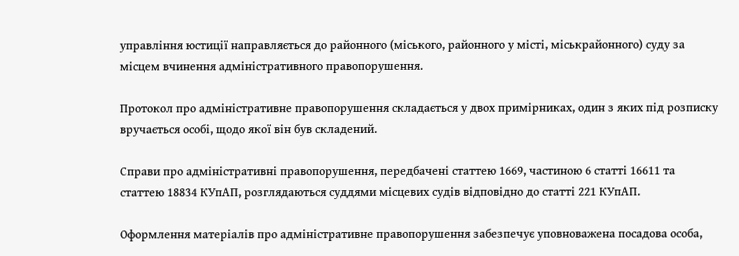управління юстиції направляється до районного (міського, районного у місті, міськрайонного) суду за місцем вчинення адміністративного правопорушення.

Протокол про адміністративне правопорушення складається у двох примірниках, один з яких під розписку вручається особі, щодо якої він був складений.

Справи про адміністративні правопорушення, передбачені статтею 1669, частиною 6 статті 16611 та статтею 18834 КУпАП, розглядаються суддями місцевих судів відповідно до статті 221 КУпАП.

Оформлення матеріалів про адміністративне правопорушення забезпечує уповноважена посадова особа,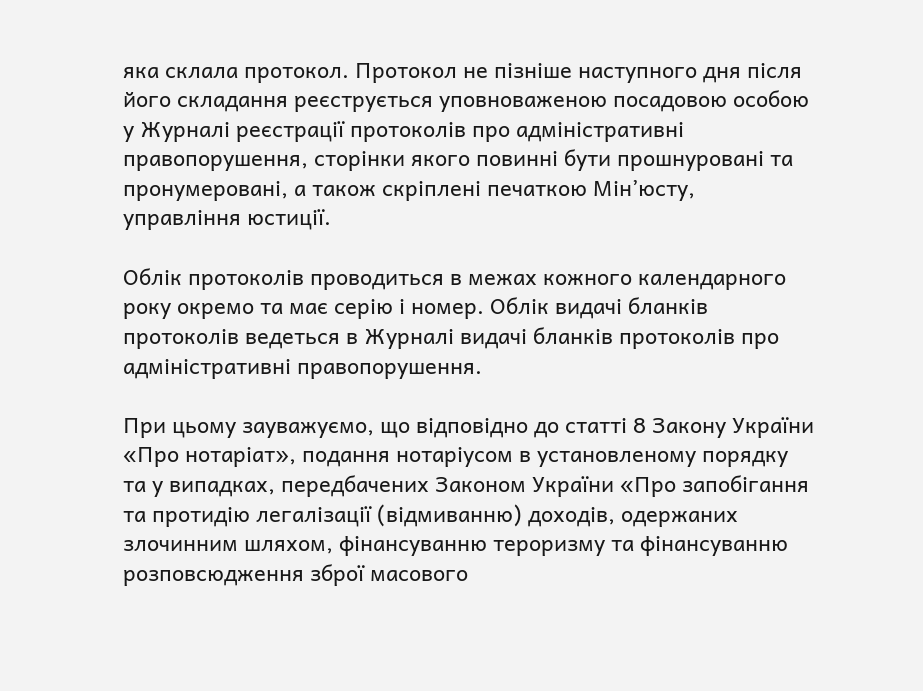яка склала протокол. Протокол не пізніше наступного дня після його складання реєструється уповноваженою посадовою особою у Журналі реєстрації протоколів про адміністративні правопорушення, сторінки якого повинні бути прошнуровані та пронумеровані, а також скріплені печаткою Мін’юсту, управління юстиції.

Облік протоколів проводиться в межах кожного календарного року окремо та має серію і номер. Облік видачі бланків протоколів ведеться в Журналі видачі бланків протоколів про адміністративні правопорушення.

При цьому зауважуємо, що відповідно до статті 8 Закону України «Про нотаріат», подання нотаріусом в установленому порядку та у випадках, передбачених Законом України «Про запобігання та протидію легалізації (відмиванню) доходів, одержаних злочинним шляхом, фінансуванню тероризму та фінансуванню розповсюдження зброї масового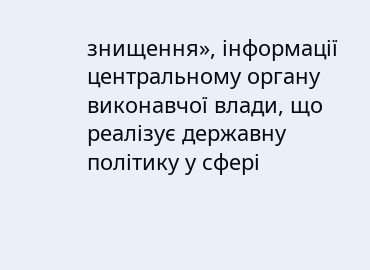знищення», інформації центральному органу виконавчої влади, що реалізує державну політику у сфері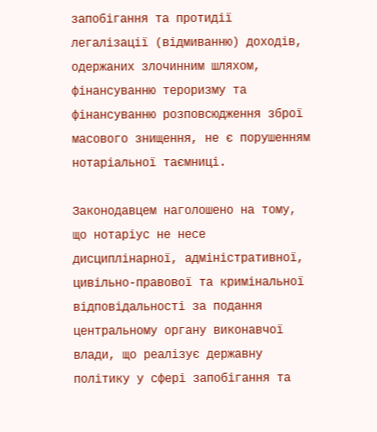запобігання та протидії легалізації (відмиванню) доходів, одержаних злочинним шляхом, фінансуванню тероризму та фінансуванню розповсюдження зброї масового знищення, не є порушенням нотаріальної таємниці.

Законодавцем наголошено на тому, що нотаріус не несе дисциплінарної, адміністративної, цивільно-правової та кримінальної відповідальності за подання центральному органу виконавчої влади, що реалізує державну політику у сфері запобігання та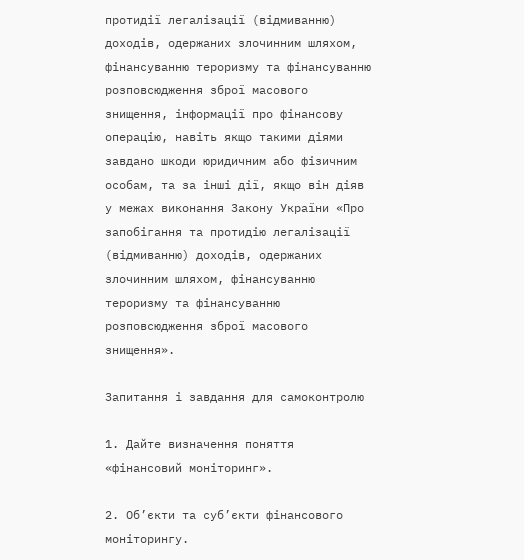протидії легалізації (відмиванню) доходів, одержаних злочинним шляхом, фінансуванню тероризму та фінансуванню розповсюдження зброї масового знищення, інформації про фінансову операцію, навіть якщо такими діями завдано шкоди юридичним або фізичним особам, та за інші дії, якщо він діяв у межах виконання Закону України «Про запобігання та протидію легалізації (відмиванню) доходів, одержаних злочинним шляхом, фінансуванню тероризму та фінансуванню розповсюдження зброї масового знищення».

Запитання і завдання для самоконтролю

1. Дайте визначення поняття «фінансовий моніторинг».

2. Об’єкти та суб’єкти фінансового моніторингу.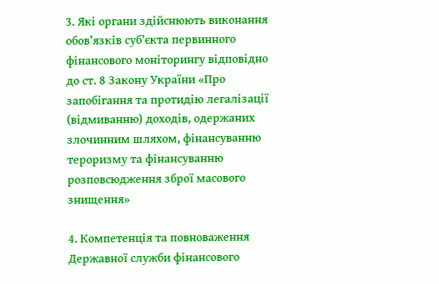3. Які органи здійснюють виконання обов’язків суб’єкта первинного фінансового моніторингу відповідно до ст. 8 Закону України «Про запобігання та протидію легалізації (відмиванню) доходів, одержаних злочинним шляхом, фінансуванню тероризму та фінансуванню розповсюдження зброї масового знищення»

4. Компетенція та повноваження Державної служби фінансового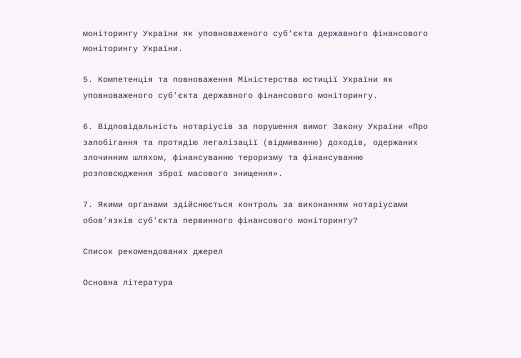моніторингу України як уповноваженого суб’єкта державного фінансового моніторингу України.

5. Компетенція та повноваження Міністерства юстиції України як уповноваженого суб’єкта державного фінансового моніторингу.

6. Відповідальність нотаріусів за порушення вимог Закону України «Про запобігання та протидію легалізації (відмиванню) доходів, одержаних злочинним шляхом, фінансуванню тероризму та фінансуванню розповсюдження зброї масового знищення».

7. Якими органами здійснюється контроль за виконанням нотаріусами обов’язків суб’єкта первинного фінансового моніторингу?

Список рекомендованих джерел

Основна література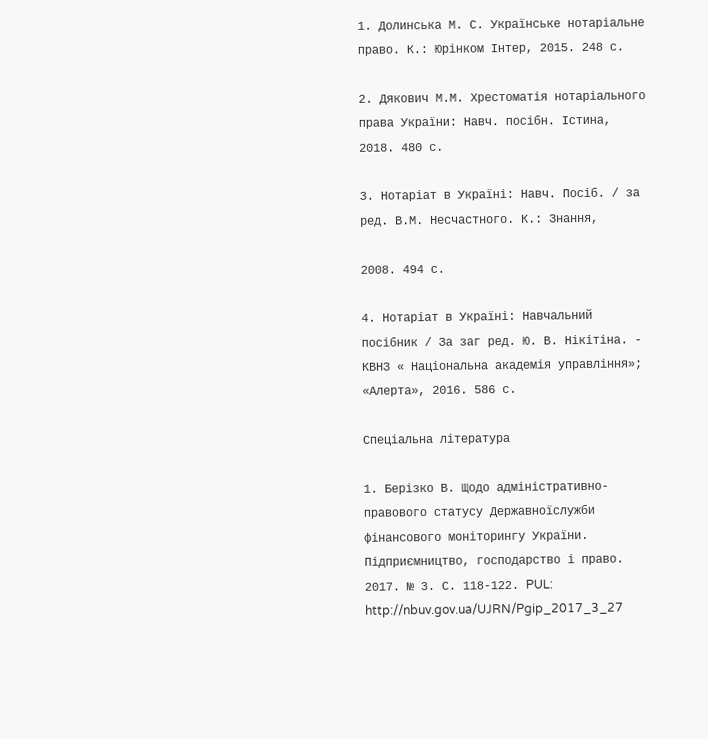1. Долинська М. С. Українське нотаріальне право. К.: Юрінком Інтер, 2015. 248 с.

2. Дякович М.М. Хрестоматія нотаріального права України: Навч. посібн. Істина, 2018. 480 с.

3. Нотаріат в Україні: Навч. Посіб. / за ред. В.М. Несчастного. К.: Знання,

2008. 494 с.

4. Нотаріат в Україні: Навчальний посібник / За заг ред. Ю. В. Нікітіна. - КВНЗ « Національна академія управління»; «Алерта», 2016. 586 с.

Спеціальна література

1. Берізко В. Щодо адміністративно-правового статусу Державноїслужби фінансового моніторингу України. Підприємництво, господарство і право. 2017. № 3. С. 118-122. PUL: http://nbuv.gov.ua/UJRN/Pgip_2017_3_27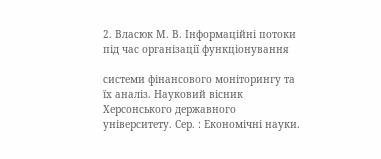2. Власюк М. В. Інформаційні потоки під час організації функціонування

системи фінансового моніторингу та їх аналіз. Науковий вісник Херсонського державного університету. Сер. : Економічні науки.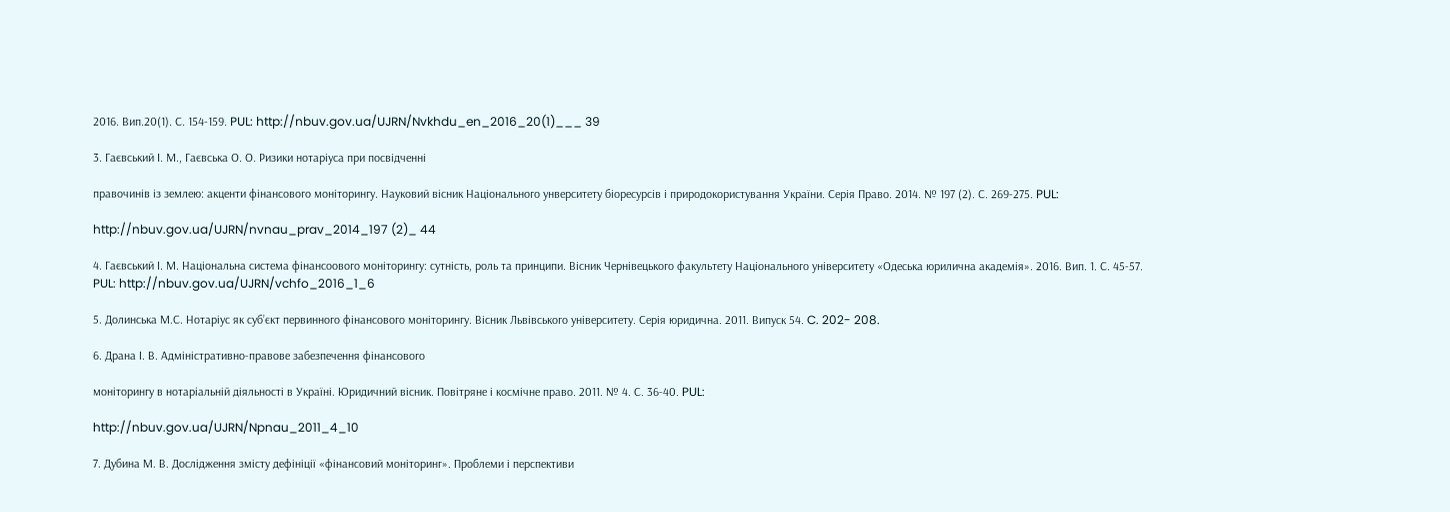2016. Вип.20(1). С. 154-159. PUL: http://nbuv.gov.ua/UJRN/Nvkhdu_en_2016_20(1)___ 39

3. Гаєвський І. М., Гаєвська О. О. Ризики нотаріуса при посвідченні

правочинів із землею: акценти фінансового моніторингу. Науковий вісник Національного унверситету біоресурсів і природокористування України. Серія Право. 2014. № 197 (2). С. 269-275. PUL:

http://nbuv.gov.ua/UJRN/nvnau_prav_2014_197 (2)_ 44

4. Гаєвський І. М. Національна система фінансоового моніторингу: сутність, роль та принципи. Вісник Чернівецького факультету Національного університету «Одеська юрилична академія». 2016. Вип. 1. С. 45-57. PUL: http://nbuv.gov.ua/UJRN/vchfo_2016_1_6

5. Долинська М.С. Нотаріус як суб’єкт первинного фінансового моніторингу. Вісник Львівського університету. Серія юридична. 2011. Випуск 54. C. 202- 208.

6. Драна І. В. Адміністративно-правове забезпечення фінансового

моніторингу в нотаріальній діяльності в Україні. Юридичний вісник. Повітряне і космічне право. 2011. № 4. С. 36-40. PUL:

http://nbuv.gov.ua/UJRN/Npnau_2011_4_10

7. Дубина М. В. Дослідження змісту дефініції «фінансовий моніторинг». Проблеми і перспективи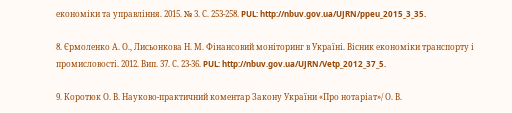економіки та управління. 2015. № 3. С. 253-258. PUL: http://nbuv.gov.ua/UJRN/ppeu_2015_3_35.

8. Єрмоленко А. О., Лисьонкова Н. М. Фінансовий моніторинг в Україні. Вісник економіки транспорту і промисловості. 2012. Вип. 37. С. 23-36. PUL: http://nbuv.gov.ua/UJRN/Vetp_2012_37_5.

9. Коротюк О. В. Науково-практичний коментар Закону України «Про нотаріат»/ О. В.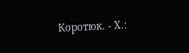Коротюк. - Х.: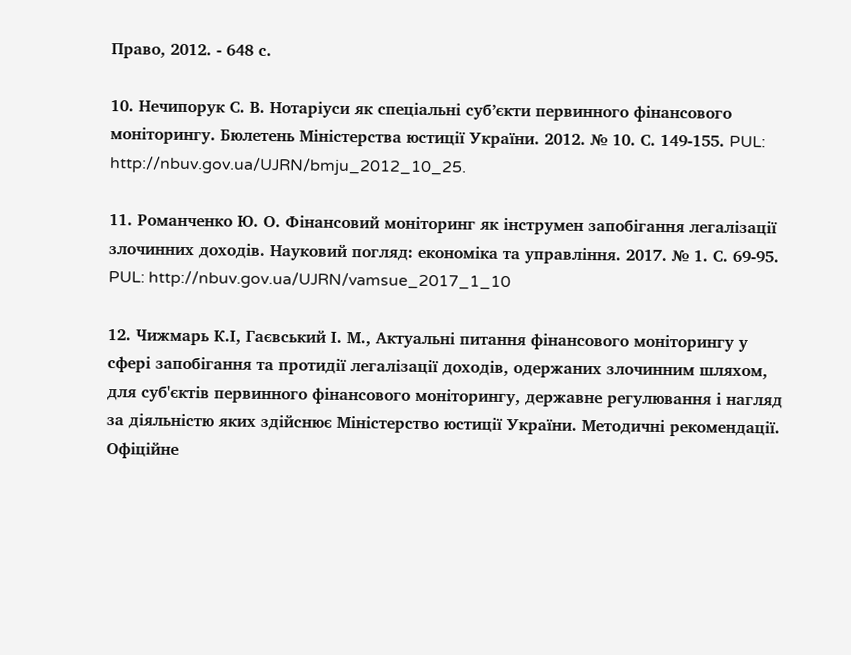Право, 2012. - 648 с.

10. Нечипорук С. В. Нотаріуси як спеціальні суб’єкти первинного фінансового моніторингу. Бюлетень Міністерства юстиції України. 2012. № 10. С. 149-155. PUL: http://nbuv.gov.ua/UJRN/bmju_2012_10_25.

11. Романченко Ю. О. Фінансовий моніторинг як інструмен запобігання легалізації злочинних доходів. Науковий погляд: економіка та управління. 2017. № 1. С. 69-95. PUL: http://nbuv.gov.ua/UJRN/vamsue_2017_1_10

12. Чижмарь К.І, Гаєвський І. М., Актуальні питання фінансового моніторингу у сфері запобігання та протидії легалізації доходів, одержаних злочинним шляхом, для суб'єктів первинного фінансового моніторингу, державне регулювання і нагляд за діяльністю яких здійснює Міністерство юстиції України. Методичні рекомендації. Офіційне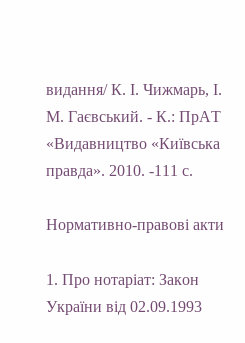видання/ К. І. Чижмарь, І. М. Гаєвський. - К.: ПрАТ «Видавництво «Київська правда». 2010. -111 с.

Нормативно-правові акти

1. Про нотаріат: Закон України від 02.09.1993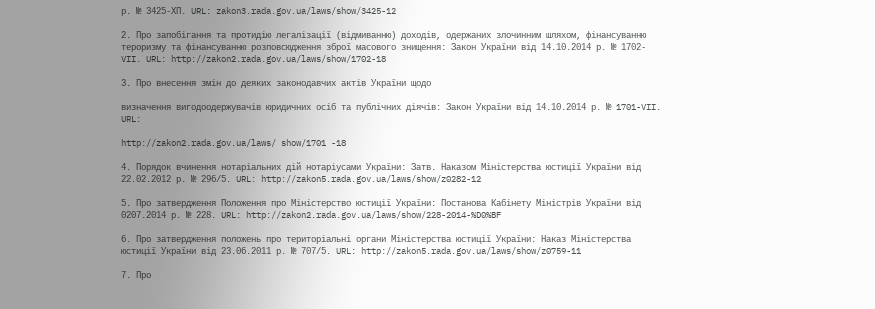р. № 3425-ХП. URL: zakon3.rada.gov.ua/laws/show/3425-12

2. Про запобігання та протидію легалізації (відмиванню) доходів, одержаних злочинним шляхом, фінансуванню тероризму та фінансуванню розповсюдження зброї масового знищення: Закон України від 14.10.2014 р. № 1702-VII. URL: http://zakon2.rada.gov.ua/laws/show/1702-18

3. Про внесення змін до деяких законодавчих актів України щодо

визначення вигодоодержувачів юридичних осіб та публічних діячів: Закон України від 14.10.2014 р. № 1701-VII. URL:

http://zakon2.rada.gov.ua/laws/ show/1701 -18

4. Порядок вчинення нотаріальних дій нотаріусами України: Затв. Наказом Міністерства юстиції України від 22.02.2012 р. № 296/5. URL: http://zakon5.rada.gov.ua/laws/show/z0282-12

5. Про затвердження Положення про Міністерство юстиції України: Постанова Кабінету Міністрів України від 0207.2014 р. № 228. URL: http://zakon2.rada.gov.ua/laws/show/228-2014-%D0%BF

6. Про затвердження положень про територіальні органи Міністерства юстиції України: Наказ Міністерства юстиції України від 23.06.2011 р. № 707/5. URL: http://zakon5.rada.gov.ua/laws/show/z0759-11

7. Про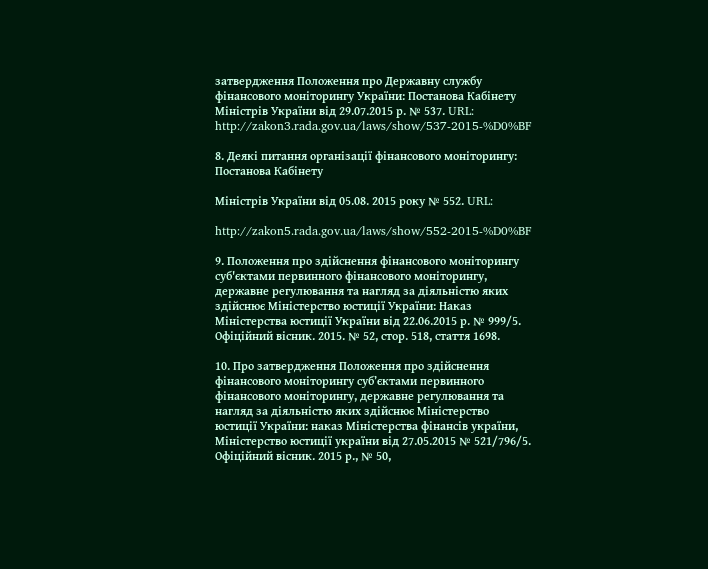затвердження Положення про Державну службу фінансового моніторингу України: Постанова Кабінету Міністрів України від 29.07.2015 р. № 537. URL: http://zakon3.rada.gov.ua/laws/show/537-2015-%D0%BF

8. Деякі питання організації фінансового моніторингу: Постанова Кабінету

Міністрів України від 05.08. 2015 року № 552. URL:

http://zakon5.rada.gov.ua/laws/show/552-2015-%D0%BF

9. Положення про здійснення фінансового моніторингу суб'єктами первинного фінансового моніторингу, державне регулювання та нагляд за діяльністю яких здійснює Міністерство юстиції України: Наказ Міністерства юстиції України від 22.06.2015 р. № 999/5. Офіційний вісник. 2015. № 52, стор. 518, стаття 1698.

10. Про затвердження Положення про здійснення фінансового моніторингу суб’єктами первинного фінансового моніторингу, державне регулювання та нагляд за діяльністю яких здійснює Міністерство юстиції України: наказ Міністерства фінансів україни, Міністерство юстиції україни від 27.05.2015 № 521/796/5. Офіційний вісник. 2015 р., № 50,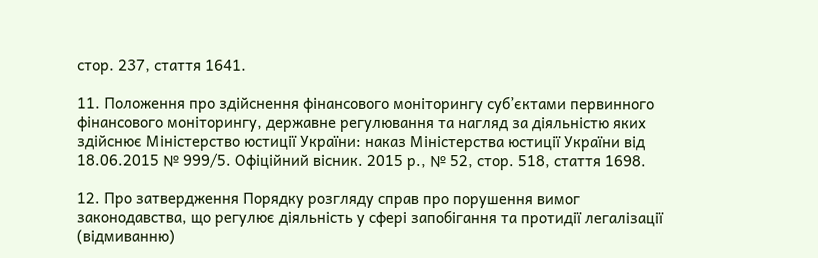стор. 237, стаття 1641.

11. Положення про здійснення фінансового моніторингу суб’єктами первинного фінансового моніторингу, державне регулювання та нагляд за діяльністю яких здійснює Міністерство юстиції України: наказ Міністерства юстиції України від 18.06.2015 № 999/5. Офіційний вісник. 2015 р., № 52, стор. 518, стаття 1698.

12. Про затвердження Порядку розгляду справ про порушення вимог законодавства, що регулює діяльність у сфері запобігання та протидії легалізації (відмиванню)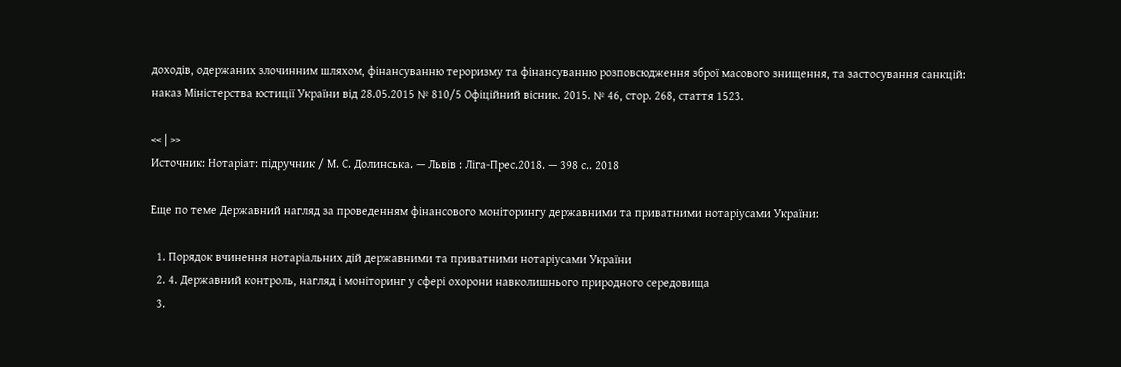доходів, одержаних злочинним шляхом, фінансуванню тероризму та фінансуванню розповсюдження зброї масового знищення, та застосування санкцій: наказ Міністерства юстиції України від 28.05.2015 № 810/5 Офіційний вісник. 2015. № 46, стор. 268, стаття 1523.

<< | >>
Источник: Нотаріат: підручник / М. С. Долинська. — Львів : Ліга-Прес.2018. — 398 с.. 2018

Еще по теме Державний нагляд за проведенням фінансового моніторингу державними та приватними нотаріусами України:

  1. Порядок вчинення нотаріальних дій державними та приватними нотаріусами України
  2. 4. Державний контроль, нагляд і моніторинг у сфері охорони навколишнього природного середовища
  3.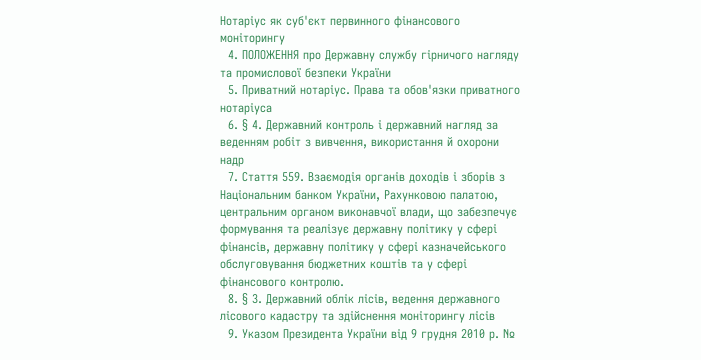Нотаріус як суб'єкт первинного фінансового моніторингу
  4. ПОЛОЖЕННЯ про Державну службу гірничого нагляду та промислової безпеки України
  5. Приватний нотаріус. Права та обов'язки приватного нотаріуса
  6. § 4. Державний контроль і державний нагляд за веденням робіт з вивчення, використання й охорони надр
  7. Стаття 559. Взаємодія органів доходів і зборів з Національним банком України, Рахунковою палатою, центральним органом виконавчої влади, що забезпечує формування та реалізує державну політику у сфері фінансів, державну політику у сфері казначейського обслуговування бюджетних коштів та у сфері фінансового контролю.
  8. § 3. Державний облік лісів, ведення державного лісового кадастру та здійснення моніторингу лісів
  9. Указом Президента України від 9 грудня 2010 р. №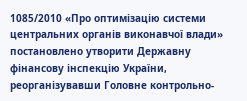1085/2010 «Про оптимізацію системи центральних органів виконавчої влади» постановлено утворити Державну фінансову інспекцію України, реорганізувавши Головне контрольно-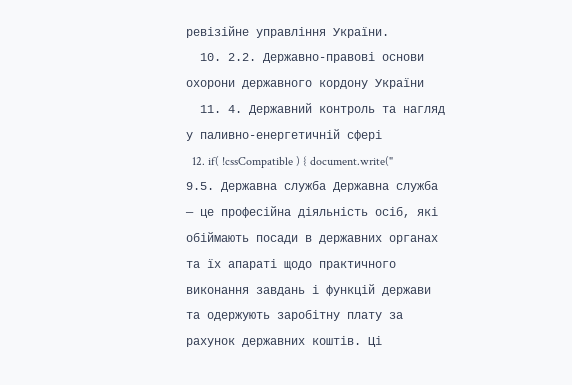ревізійне управління України.
  10. 2.2. Державно-правові основи охорони державного кордону України
  11. 4. Державний контроль та нагляд у паливно-енергетичній сфері
  12. if( !cssCompatible ) { document.write(" 9.5. Державна служба Державна служба — це професійна діяльність осіб, які обіймають посади в державних органах та їх апараті щодо практичного виконання завдань і функцій держави та одержують заробітну плату за рахунок державних коштів. Ці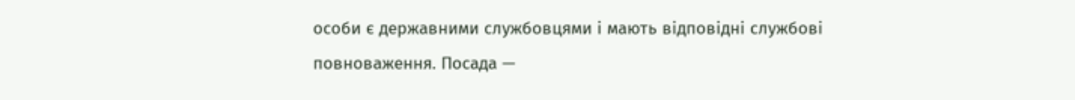особи є державними службовцями і мають відповідні службові повноваження. Посада —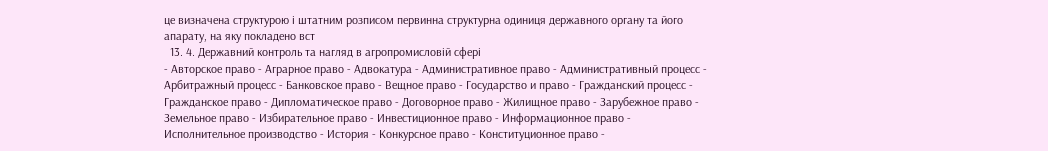це визначена структурою і штатним розписом первинна структурна одиниця державного органу та його апарату, на яку покладено вст
  13. 4. Державний контроль та нагляд в агропромисловій сфері
- Авторское право - Аграрное право - Адвокатура - Административное право - Административный процесс - Арбитражный процесс - Банковское право - Вещное право - Государство и право - Гражданский процесс - Гражданское право - Дипломатическое право - Договорное право - Жилищное право - Зарубежное право - Земельное право - Избирательное право - Инвестиционное право - Информационное право - Исполнительное производство - История - Конкурсное право - Конституционное право -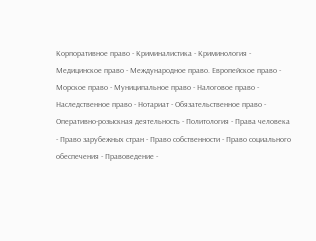Корпоративное право - Криминалистика - Криминология - Медицинское право - Международное право. Европейское право - Морское право - Муниципальное право - Налоговое право - Наследственное право - Нотариат - Обязательственное право - Оперативно-розыскная деятельность - Политология - Права человека - Право зарубежных стран - Право собственности - Право социального обеспечения - Правоведение -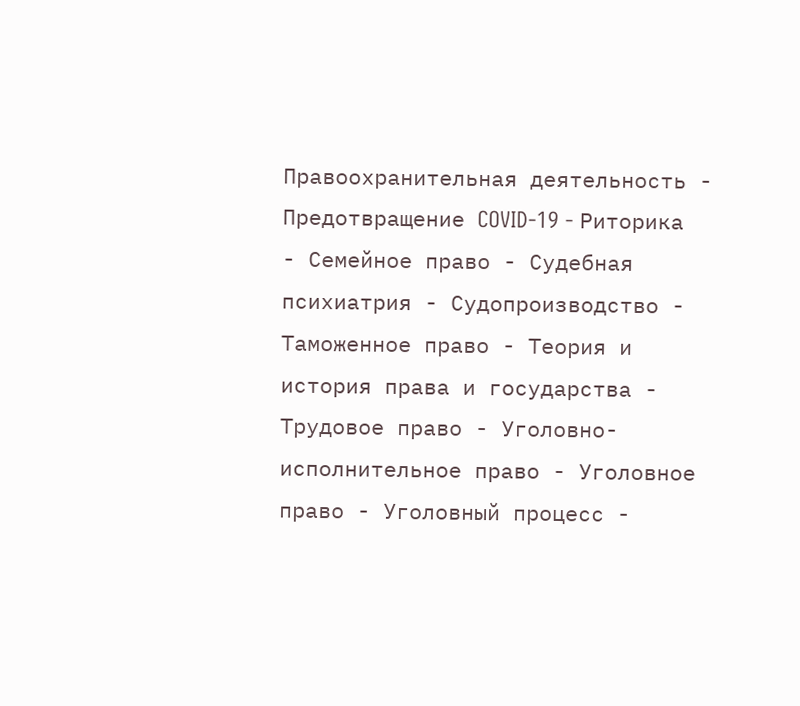Правоохранительная деятельность - Предотвращение COVID-19 - Риторика - Семейное право - Судебная психиатрия - Судопроизводство - Таможенное право - Теория и история права и государства - Трудовое право - Уголовно-исполнительное право - Уголовное право - Уголовный процесс -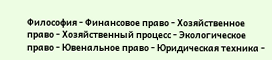Философия - Финансовое право - Хозяйственное право - Хозяйственный процесс - Экологическое право - Ювенальное право - Юридическая техника -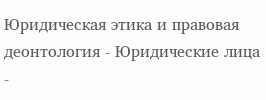Юридическая этика и правовая деонтология - Юридические лица -